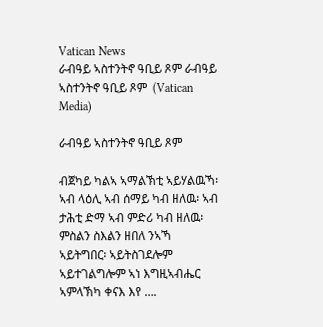Vatican News
ራብዓይ ኣስተንትኖ ዓቢይ ጾም ራብዓይ ኣስተንትኖ ዓቢይ ጾም  (Vatican Media)

ራብዓይ ኣስተንትኖ ዓቢይ ጾም

ብጀካይ ካልኣ ኣማልኽቲ ኣይሃልዉኻ፡ ኣብ ላዕሊ ኣብ ሰማይ ካብ ዘለዉ፡ ኣብ ታሕቲ ድማ ኣብ ምድሪ ካብ ዘለዉ፡ ምስልን ስእልን ዘበለ ንኣኻ ኣይትግበር፡ ኣይትስገደሎም ኣይተገልግሎም ኣነ እግዚኣብሔር ኣምላኽካ ቀናእ እየ ….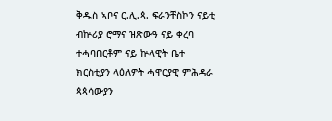ቅዱስ ኣቦና ር.ሊ.ጳ. ፍራንቸስኮን ናይቲ ብኵሪያ ሮማና ዝጽውዓ ናይ ቀረባ ተሓባበርቶም ናይ ኵላዊት ቤተ ክርስቲያን ላዕለዎት ሓዋርያዊ ምሕዳራ ጳጳሳውያን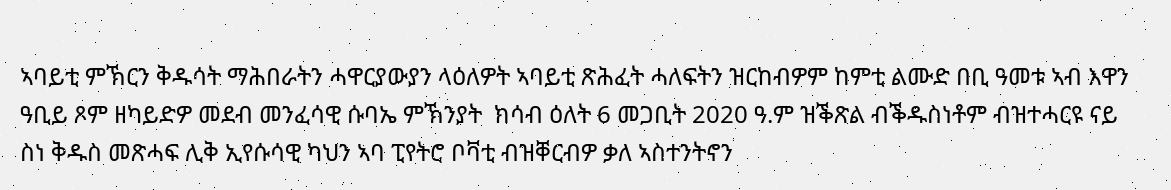ኣባይቲ ምኽርን ቅዱሳት ማሕበራትን ሓዋርያውያን ላዕለዎት ኣባይቲ ጽሕፈት ሓለፍትን ዝርከብዎም ከምቲ ልሙድ በቢ ዓመቱ ኣብ እዋን ዓቢይ ጾም ዘካይድዎ መደብ መንፈሳዊ ሱባኤ ምኽንያት  ክሳብ ዕለት 6 መጋቢት 2020 ዓ.ም ዝቕጽል ብቕዱስነቶም ብዝተሓርዩ ናይ ስነ ቅዱስ መጽሓፍ ሊቅ ኢየሱሳዊ ካህን ኣባ ፒየትሮ ቦቫቲ ብዝቐርብዎ ቃለ ኣስተንትኖን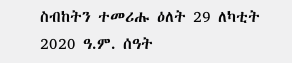ስብከትን ተመሪሑ ዕለት 29 ለካቲት 2020 ዓ.ም. ሰዓት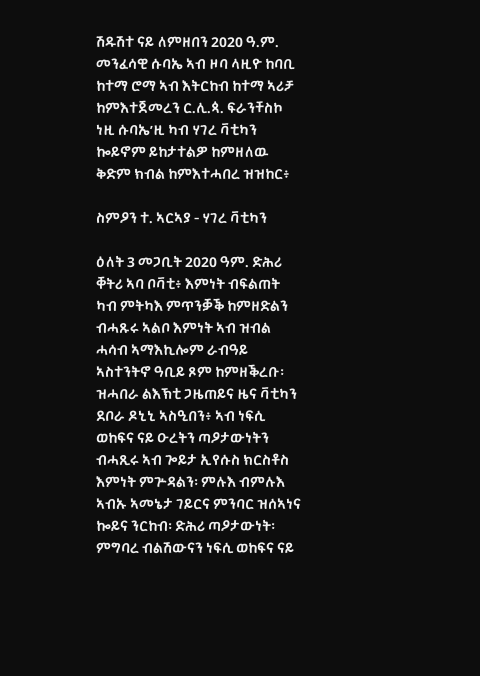ሽዱሽተ ናይ ለምዘበን 2020 ዓ.ም. መንፈሳዊ ሱባኤ ኣብ ዞባ ላዚዮ ከባቢ ከተማ ሮማ ኣብ እትርከብ ከተማ ኣሪቻ ከምእተጀመረን ር.ሊ.ጳ. ፍራንቸስኮ ነዚ ሱባኤ’ዚ ካብ ሃገረ ቫቲካን ኰይኖም ይከታተልዎ ከምዘለዉ ቅድም ክብል ከምእተሓበረ ዝዝከር፥

ስምዖን ተ. ኣርኣያ - ሃገረ ቫቲካን

ዕለት 3 መጋቢት 2020 ዓም. ድሕሪ ቐትሪ ኣባ ቦቫቲ፥ እምነት ብፍልጠት ካብ ምትካእ ምጥንቓቕ ከምዘድልን ብሓጹሩ ኣልቦ እምነት ኣብ ዝብል ሓሳብ ኣማእኪሎም ራብዓይ ኣስተንትኖ ዓቢይ ጾም ከምዘቕረቡ፡ ዝሓበራ ልእኽቲ ጋዜጠይና ዜና ቫቲካን ደቦራ ዶኒኒ ኣስዒበን፥ ኣብ ነፍሲ ወከፍና ናይ ዑረትን ጣዖታውነትን ብሓጺሩ ኣብ ጐይታ ኢየሱስ ክርስቶስ እምነት ምጕዳልን፡ ምሉእ ብምሉእ ኣብኡ ኣመኔታ ገይርና ምንባር ዝሰኣነና ኰይና ንርከብ፡ ድሕሪ ጣዖታውነት፡ ምግባረ ብልሽውናን ነፍሲ ወከፍና ናይ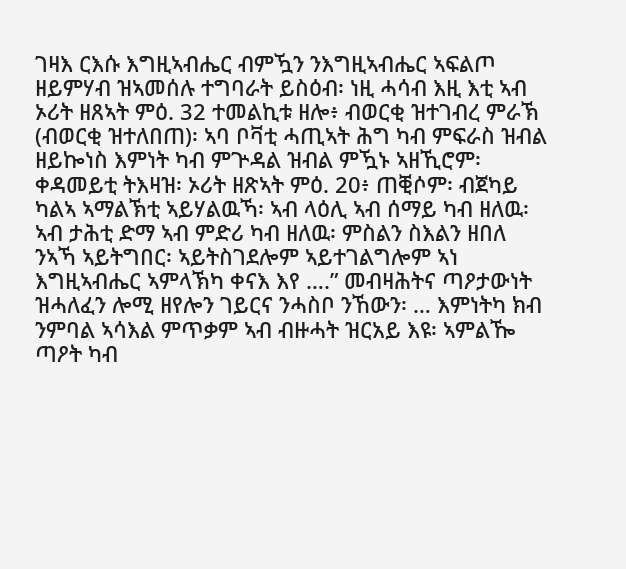ገዛእ ርእሱ እግዚኣብሔር ብምዃን ንእግዚኣብሔር ኣፍልጦ ዘይምሃብ ዝኣመሰሉ ተግባራት ይስዕብ፡ ነዚ ሓሳብ እዚ እቲ ኣብ ኦሪት ዘጸኣት ምዕ. 32 ተመልኪቱ ዘሎ፥ ብወርቂ ዝተገብረ ምራኽ (ብወርቂ ዝተለበጠ)፡ ኣባ ቦቫቲ ሓጢኣት ሕግ ካብ ምፍራስ ዝብል ዘይኰነስ እምነት ካብ ምጕዳል ዝብል ምዃኑ ኣዘኺሮም፡ ቀዳመይቲ ትእዛዝ፡ ኦሪት ዘጽኣት ምዕ. 20፥ ጠቒሶም፡ ብጀካይ ካልኣ ኣማልኽቲ ኣይሃልዉኻ፡ ኣብ ላዕሊ ኣብ ሰማይ ካብ ዘለዉ፡ ኣብ ታሕቲ ድማ ኣብ ምድሪ ካብ ዘለዉ፡ ምስልን ስእልን ዘበለ ንኣኻ ኣይትግበር፡ ኣይትስገደሎም ኣይተገልግሎም ኣነ እግዚኣብሔር ኣምላኽካ ቀናእ እየ ….” መብዛሕትና ጣዖታውነት ዝሓለፈን ሎሚ ዘየሎን ገይርና ንሓስቦ ንኸውን፡ … እምነትካ ክብ ንምባል ኣሳእል ምጥቃም ኣብ ብዙሓት ዝርአይ እዩ፡ ኣምልዀ ጣዖት ካብ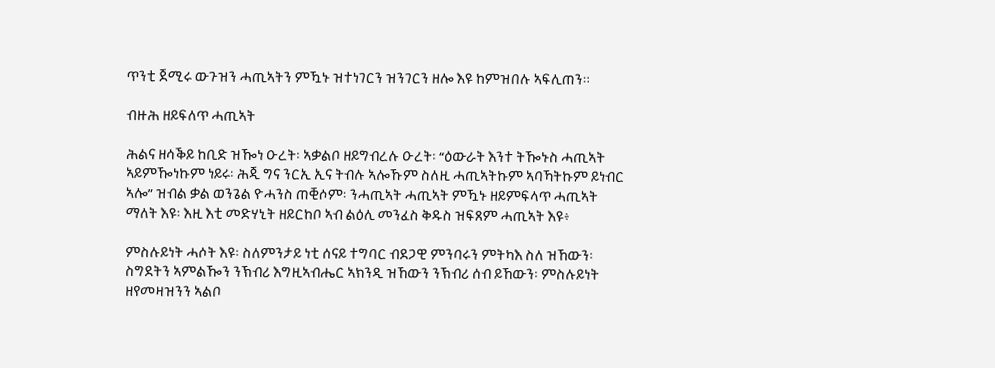ጥንቲ ጀሚሩ ውጉዝን ሓጢኣትን ምዃኑ ዝተነገርን ዝንገርን ዘሎ እዩ ከምዝበሉ ኣፍሊጠን።

ብዙሕ ዘይፍለጥ ሓጢኣት

ሕልና ዘሳቕይ ከቢድ ዝዀነ ዑረት፡ ኣቃልቦ ዘይግብረሉ ዑረት፡ “ዕውራት እንተ ትዀኑስ ሓጢኣት ኣይምዀነኩም ነይሩ፡ ሕጂ ግና ንርኢ ኢና ትብሉ ኣሎኹም ስለዚ ሓጢኣትኩም ኣባኻትኩም ይነብር ኣሎ” ዝብል ቃል ወንጌል ዮሓንስ ጠቒሶም፡ ንሓጢኣት ሓጢኣት ምዃኑ ዘይምፍላጥ ሓጢኣት ማለት እዩ፡ እዚ እቲ መድሃኒት ዘይርከቦ ኣብ ልዕሊ መንፈስ ቅዱስ ዝፍጸም ሓጢኣት እዩ፥

ምስሉይነት ሓሶት እዩ፡ ስለምንታይ ነቲ ሰናይ ተግባር ብደጋዊ ምንባሩን ምትካእ ስለ ዝኸውን፡ ስግደትን ኣምልዀን ንኽብሪ እግዚኣብሔር ኣክንዲ ዝኸውን ንኽብሪ ሰብ ይኸውን፡ ምስሉይነት ዘየመዛዝንን ኣልቦ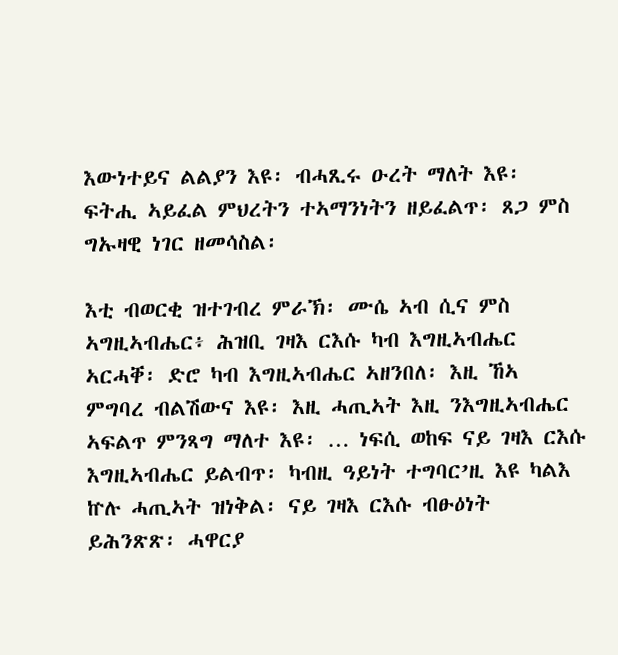እውነተይና ልልያን እዩ፡ ብሓጺሩ ዑረት ማለት እዩ፡ ፍትሒ ኣይፈል ምህረትን ተኣማንነትን ዘይፈልጥ፡ ጸጋ ምስ ግኡዛዊ ነገር ዘመሳስል፡

እቲ ብወርቂ ዝተገብረ ምራኽ፡ ሙሴ ኣብ ሲና ምስ ኣግዚኣብሔር፥ ሕዝቢ ገዛእ ርእሱ ካብ እግዚኣብሔር ኣርሓቐ፡ ድሮ ካብ እግዚኣብሔር ኣዘንበለ፡ እዚ ኸኣ ምግባረ ብልሽውና እዩ፡ እዚ ሓጢኣት እዚ ንእግዚኣብሔር ኣፍልጥ ምንጻግ ማለተ እዩ፡ … ነፍሲ ወከፍ ናይ ገዛእ ርእሱ እግዚኣብሔር ይልብጥ፡ ካብዚ ዓይነት ተግባር’ዚ እዩ ካልእ ኵሉ ሓጢኣት ዝነቅል፡ ናይ ገዛእ ርእሱ ብፁዕነት ይሕንጽጽ፡ ሓዋርያ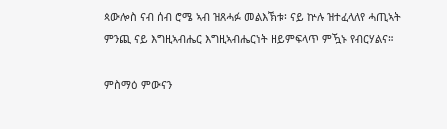ጳውሎስ ናብ ሰብ ሮሜ ኣብ ዝጸሓፉ መልእኽቱ፡ ናይ ኵሉ ዝተፈላለየ ሓጢኣት ምንጪ ናይ እግዚኣብሔር እግዚኣብሔርነት ዘይምፍላጥ ምዃኑ የብርሃልና።

ምስማዕ ምውናን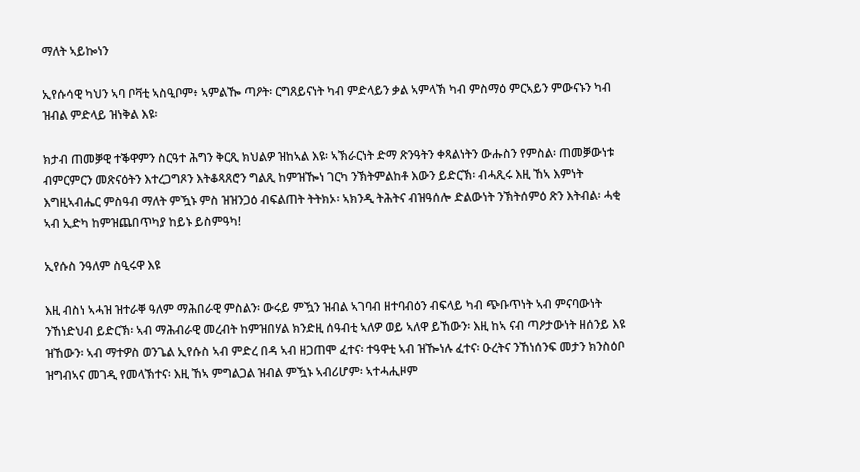ማለት ኣይኰነን

ኢየሱሳዊ ካህን ኣባ ቦቫቲ ኣስዒቦም፥ ኣምልዀ ጣዖት፡ ርግጸይናነት ካብ ምድላይን ቃል ኣምላኽ ካብ ምስማዕ ምርኣይን ምውናኑን ካብ ዝብል ምድላይ ዝነቅል እዩ፡

ክታብ ጠመቓዊ ተቕዋምን ስርዓተ ሕግን ቅርጺ ክህልዎ ዝከኣል እዩ፡ ኣኽራርነት ድማ ጽንዓትን ቀጻልነትን ውሑስን የምስል፡ ጠመቓውነቱ ብምርምርን መጽናዕትን እተረጋግጾን እትቆጻጸሮን ግልጺ ከምዝዀነ ገርካ ንኽትምልከቶ እውን ይድርኽ፡ ብሓጺሩ እዚ ኸኣ እምነት እግዚኣብሔር ምስዓብ ማለት ምዃኑ ምስ ዝዝንጋዕ ብፍልጠት ትትክኦ፡ ኣክንዲ ትሕትና ብዝዓሰሎ ድልውነት ንኽትሰምዕ ጽን እትብል፡ ሓቂ ኣብ ኢድካ ከምዝጨበጥካያ ከይኑ ይስምዓካ!

ኢየሱስ ንዓለም ስዒሩዋ እዩ

እዚ ብስነ ኣሓዝ ዝተራቐ ዓለም ማሕበራዊ ምስልን፡ ውሩይ ምዃን ዝብል ኣገባብ ዘተባብዕን ብፍላይ ካብ ጭቡጥነት ኣብ ምናባውነት ንኸነድህብ ይድርኽ፡ ኣብ ማሕብራዊ መረብት ከምዝበሃል ክንድዚ ሰዓብቲ ኣለዎ ወይ ኣለዋ ይኸውን፡ እዚ ከኣ ናብ ጣዖታውነት ዘሰንይ እዩ ዝኸውን፡ ኣብ ማተዎስ ወንጌል ኢየሱስ ኣብ ምድረ በዳ ኣብ ዘጋጠሞ ፈተና፡ ተዓዋቲ ኣብ ዝዀነሉ ፈተና፡ ዑረትና ንኸነሰንፍ መታን ክንስዕቦ ዝግብኣና መገዲ የመላኽተና፡ እዚ ኸኣ ምግልጋል ዝብል ምዃኑ ኣብሪሆም፡ ኣተሓሒዞም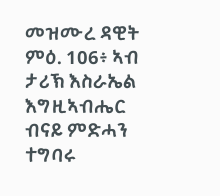መዝሙረ ዳዊት ምዕ. 106፥ ኣብ ታሪኽ እስራኤል እግዚኣብሔር ብናይ ምድሓን ተግባሩ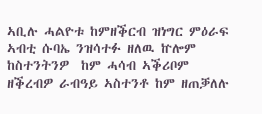ኣቢሉ ሓልዮቱ ከምዘቕርብ ዝነግር ምዕራፍ ኣብቲ ሱባኤ ንዝሳተፉ ዘለዉ ኵሎም ከስተንትንዎ  ከም ሓሳብ ኣቕሪቦም ዘቕረብዎ ራብዓይ ኣስተንቶ ከም ዘጠቓለሉ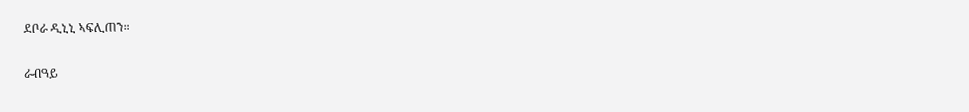ደቦራ ዲኒኒ ኣፍሊጠን።

ራብዓይ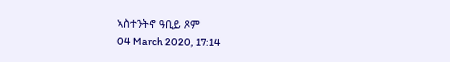ኣስተንትኖ ዓቢይ ጾም
04 March 2020, 17:14